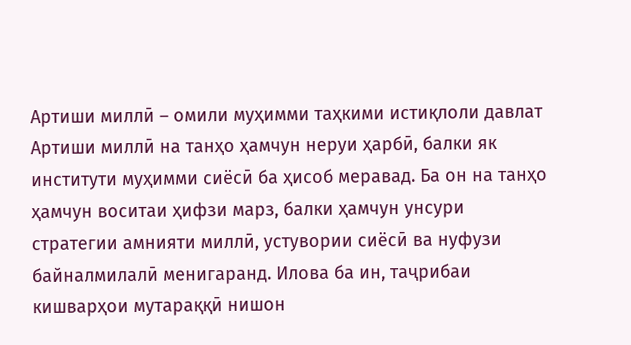Артиши миллӣ – омили муҳимми таҳкими истиқлоли давлат
Артиши миллӣ на танҳо ҳамчун неруи ҳарбӣ, балки як институти муҳимми сиёсӣ ба ҳисоб меравад. Ба он на танҳо ҳамчун воситаи ҳифзи марз, балки ҳамчун унсури стратегии амнияти миллӣ, устувории сиёсӣ ва нуфузи байналмилалӣ менигаранд. Илова ба ин, таҷрибаи кишварҳои мутараққӣ нишон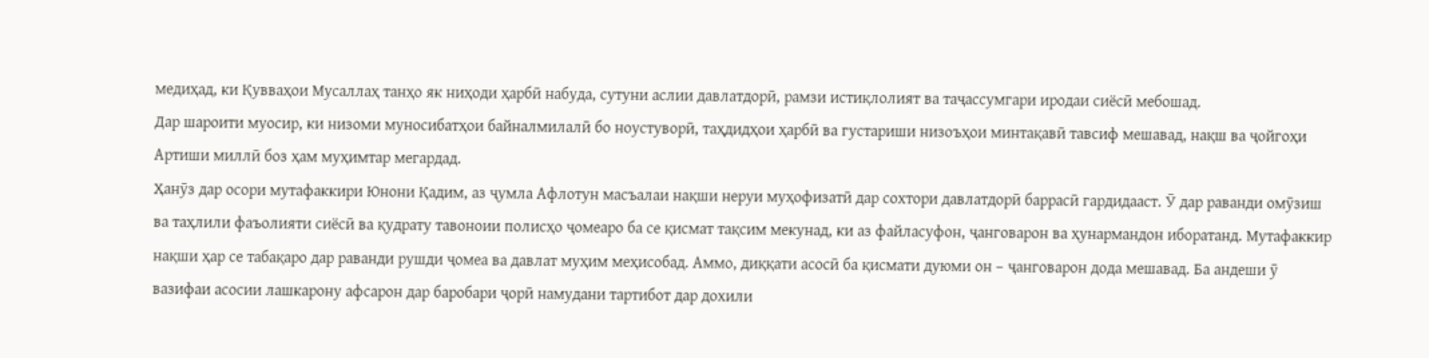медиҳад, ки Қувваҳои Мусаллаҳ танҳо як ниҳоди ҳарбӣ набуда, сутуни аслии давлатдорӣ, рамзи истиқлолият ва таҷассумгари иродаи сиёсӣ мебошад.
Дар шароити муосир, ки низоми муносибатҳои байналмилалӣ бо ноустуворӣ, таҳдидҳои ҳарбӣ ва густариши низоъҳои минтақавӣ тавсиф мешавад, нақш ва ҷойгоҳи Артиши миллӣ боз ҳам муҳимтар мегардад.
Ҳанӯз дар осори мутафаккири Юнони Қадим, аз ҷумла Афлотун масъалаи нақши неруи муҳофизатӣ дар сохтори давлатдорӣ баррасӣ гардидааст. Ӯ дар раванди омӯзиш ва таҳлили фаъолияти сиёсӣ ва қудрату тавоноии полисҳо ҷомеаро ба се қисмат тақсим мекунад, ки аз файласуфон, ҷанговарон ва ҳунармандон иборатанд. Мутафаккир нақши ҳар се табақаро дар раванди рушди ҷомеа ва давлат муҳим меҳисобад. Аммо, диққати асосӣ ба қисмати дуюми он – ҷанговарон дода мешавад. Ба андеши ӯ вазифаи асосии лашкарону афсарон дар баробари ҷорӣ намудани тартибот дар дохили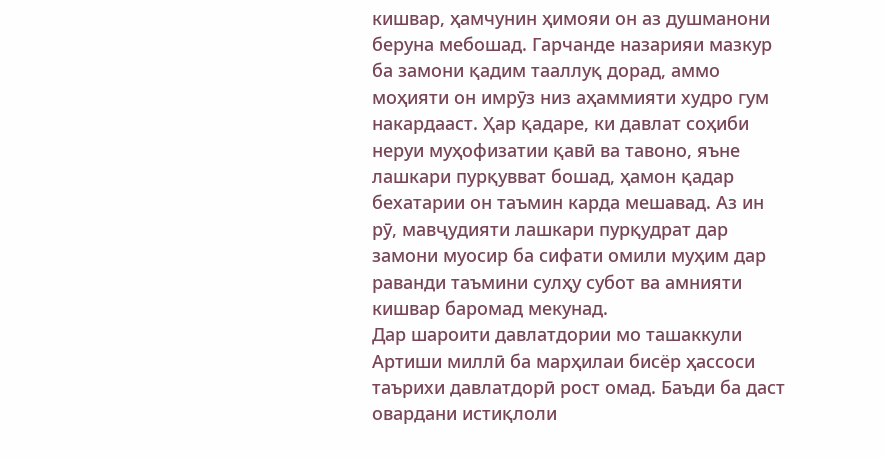кишвар, ҳамчунин ҳимояи он аз душманони беруна мебошад. Гарчанде назарияи мазкур ба замони қадим тааллуқ дорад, аммо моҳияти он имрӯз низ аҳаммияти худро гум накардааст. Ҳар қадаре, ки давлат соҳиби неруи муҳофизатии қавӣ ва тавоно, яъне лашкари пурқувват бошад, ҳамон қадар бехатарии он таъмин карда мешавад. Аз ин рӯ, мавҷудияти лашкари пурқудрат дар замони муосир ба сифати омили муҳим дар раванди таъмини сулҳу субот ва амнияти кишвар баромад мекунад.
Дар шароити давлатдории мо ташаккули Артиши миллӣ ба марҳилаи бисёр ҳассоси таърихи давлатдорӣ рост омад. Баъди ба даст овардани истиқлоли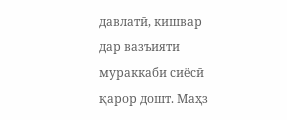давлатӣ, кишвар дар вазъияти мураккаби сиёсӣ қарор дошт. Маҳз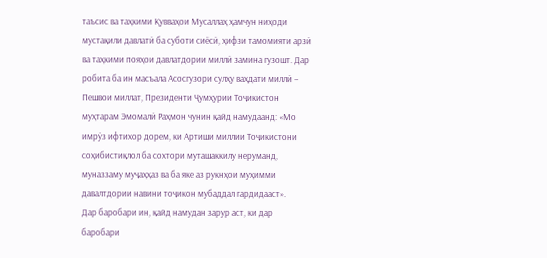таъсис ва таҳкими Қувваҳои Мусаллаҳ ҳамчун ниҳоди мустақили давлатӣ ба суботи сиёсӣ, ҳифзи тамомияти арзӣ ва таҳкими пояҳои давлатдории миллӣ замина гузошт. Дар робита ба ин масъала Асосгузори сулҳу ваҳдати миллӣ – Пешвои миллат, Президенти Ҷумҳурии Тоҷикистон муҳтарам Эмомалӣ Раҳмон чунин қайд намудаанд: «Мо имрӯз ифтихор дорем, ки Артиши миллии Тоҷикистони соҳибистиқлол ба сохтори муташаккилу неруманд, муназзаму муҷаҳҳаз ва ба яке аз рукнҳои муҳимми давалтдории навини тоҷикон мубаддал гардидааст».
Дар баробари ин, қайд намудан зарур аст, ки дар баробари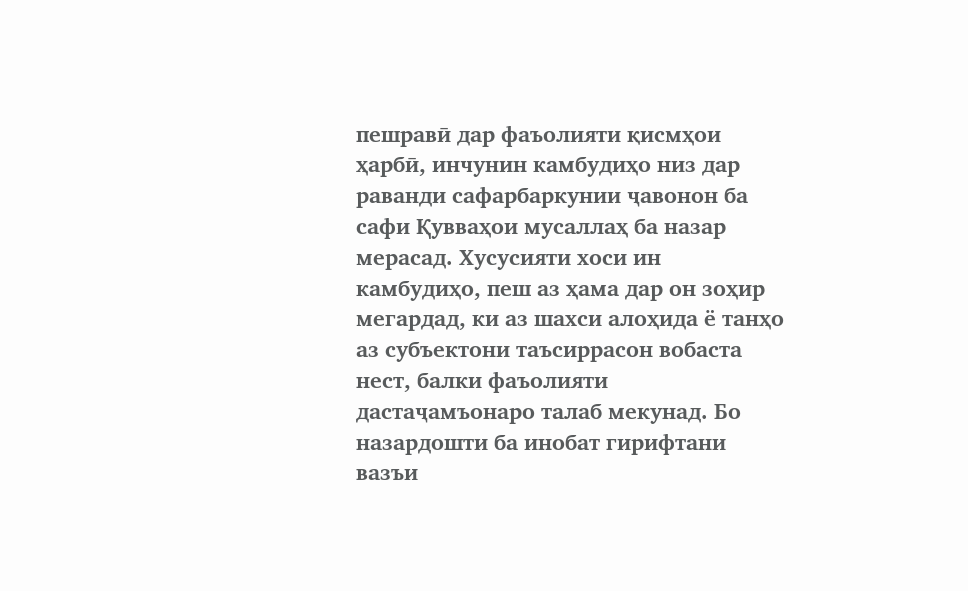пешравӣ дар фаъолияти қисмҳои ҳарбӣ, инчунин камбудиҳо низ дар раванди сафарбаркунии ҷавонон ба сафи Қувваҳои мусаллаҳ ба назар мерасад. Хусусияти хоси ин камбудиҳо, пеш аз ҳама дар он зоҳир мегардад, ки аз шахси алоҳида ё танҳо аз субъектони таъсиррасон вобаста нест, балки фаъолияти дастаҷамъонаро талаб мекунад. Бо назардошти ба инобат гирифтани вазъи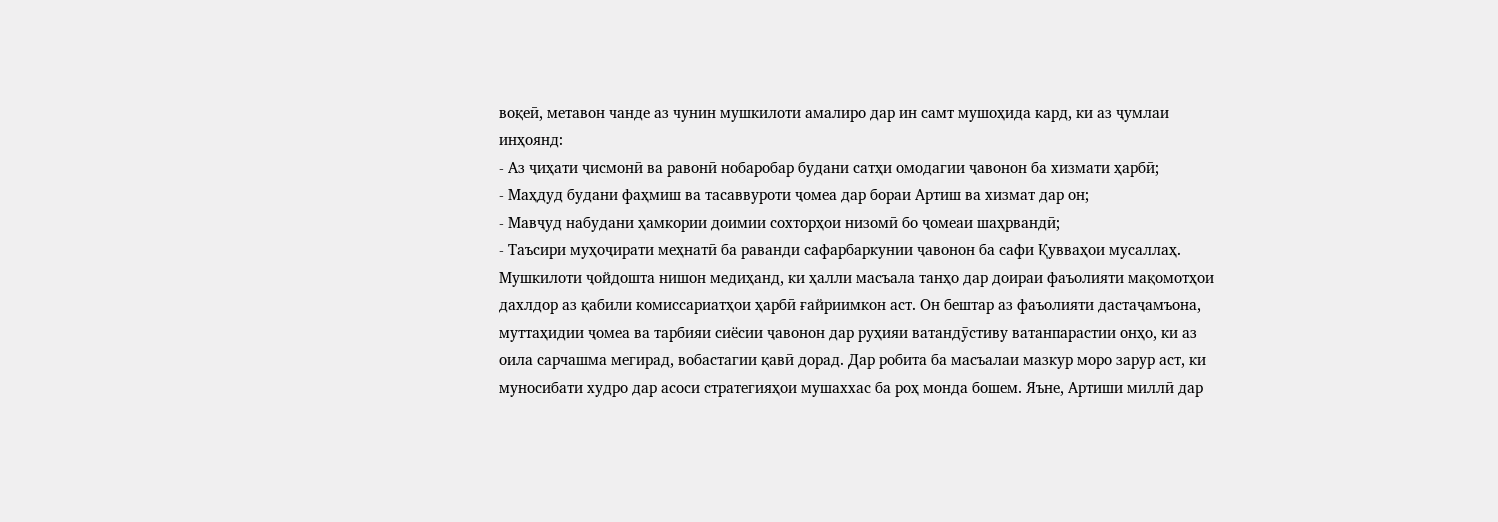воқеӣ, метавон чанде аз чунин мушкилоти амалиро дар ин самт мушоҳида кард, ки аз ҷумлаи инҳоянд:
- Аз ҷиҳати ҷисмонӣ ва равонӣ нобаробар будани сатҳи омодагии ҷавонон ба хизмати ҳарбӣ;
- Маҳдуд будани фаҳмиш ва тасаввуроти ҷомеа дар бораи Артиш ва хизмат дар он;
- Мавҷуд набудани ҳамкории доимии сохторҳои низомӣ бо ҷомеаи шаҳрвандӣ;
- Таъсири муҳоҷирати меҳнатӣ ба раванди сафарбаркунии ҷавонон ба сафи Қувваҳои мусаллаҳ.
Мушкилоти ҷойдошта нишон медиҳанд, ки ҳалли масъала танҳо дар доираи фаъолияти мақомотҳои дахлдор аз қабили комиссариатҳои ҳарбӣ ғайриимкон аст. Он бештар аз фаъолияти дастаҷамъона, муттаҳидии ҷомеа ва тарбияи сиёсии ҷавонон дар руҳияи ватандӯстиву ватанпарастии онҳо, ки аз оила сарчашма мегирад, вобастагии қавӣ дорад. Дар робита ба масъалаи мазкур моро зарур аст, ки муносибати худро дар асоси стратегияҳои мушаххас ба роҳ монда бошем. Яъне, Артиши миллӣ дар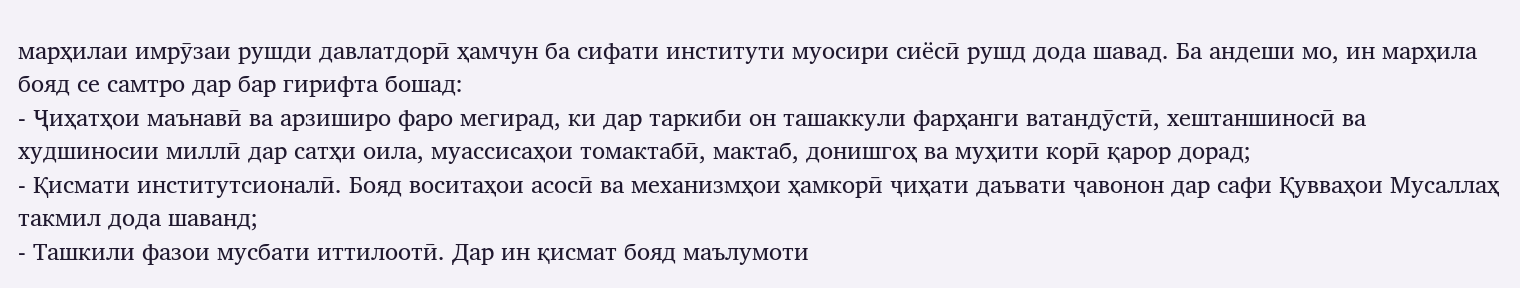марҳилаи имрӯзаи рушди давлатдорӣ ҳамчун ба сифати институти муосири сиёсӣ рушд дода шавад. Ба андеши мо, ин марҳила бояд се самтро дар бар гирифта бошад:
- Ҷиҳатҳои маънавӣ ва арзиширо фаро мегирад, ки дар таркиби он ташаккули фарҳанги ватандӯстӣ, хештаншиносӣ ва худшиносии миллӣ дар сатҳи оила, муассисаҳои томактабӣ, мактаб, донишгоҳ ва муҳити корӣ қарор дорад;
- Қисмати институтсионалӣ. Бояд воситаҳои асосӣ ва механизмҳои ҳамкорӣ ҷиҳати даъвати ҷавонон дар сафи Қувваҳои Мусаллаҳ такмил дода шаванд;
- Ташкили фазои мусбати иттилоотӣ. Дар ин қисмат бояд маълумоти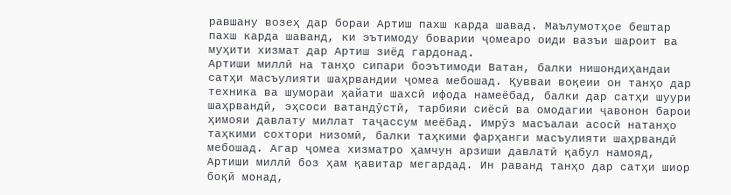равшану возеҳ дар бораи Артиш пахш карда шавад. Маълумотҳое бештар пахш карда шаванд, ки эътимоду боварии ҷомеаро оиди вазъи шароит ва муҳити хизмат дар Артиш зиёд гардонад.
Артиши миллӣ на танҳо сипари боэътимоди Ватан, балки нишондиҳандаи сатҳи масъулияти шаҳрвандии ҷомеа мебошад. Қувваи воқеии он танҳо дар техника ва шумораи ҳайати шахсӣ ифода намеёбад, балки дар сатҳи шуури шаҳрвандӣ, эҳсоси ватандӯстӣ, тарбияи сиёсӣ ва омодагии ҷавонон барои ҳимояи давлату миллат таҷассум меёбад. Имрӯз масъалаи асосӣ натанҳо таҳкими сохтори низомӣ, балки таҳкими фарҳанги масъулияти шаҳрвандӣ мебошад. Агар ҷомеа хизматро ҳамчун арзиши давлатӣ қабул намояд, Артиши миллӣ боз ҳам қавитар мегардад. Ин раванд танҳо дар сатҳи шиор боқӣ монад,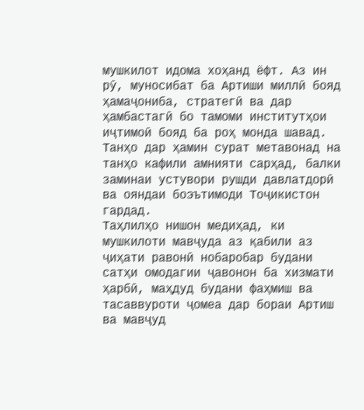мушкилот идома хоҳанд ёфт. Аз ин рӯ, муносибат ба Артиши миллӣ бояд ҳамаҷониба, стратегӣ ва дар ҳамбастагӣ бо тамоми институтҳои иҷтимоӣ бояд ба роҳ монда шавад. Танҳо дар ҳамин сурат метавонад на танҳо кафили амнияти сарҳад, балки заминаи устувори рушди давлатдорӣ ва ояндаи боэътимоди Тоҷикистон гардад.
Таҳлилҳо нишон медиҳад, ки мушкилоти мавҷуда аз қабили аз ҷиҳати равонӣ нобаробар будани сатҳи омодагии ҷавонон ба хизмати ҳарбӣ, маҳдуд будани фаҳмиш ва тасаввуроти ҷомеа дар бораи Артиш ва мавҷуд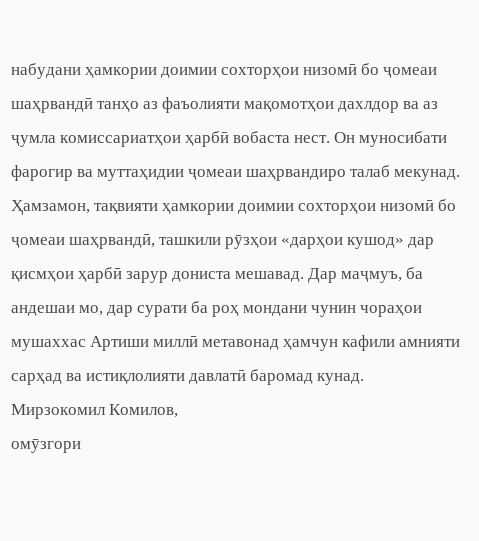набудани ҳамкории доимии сохторҳои низомӣ бо ҷомеаи шаҳрвандӣ танҳо аз фаъолияти мақомотҳои дахлдор ва аз ҷумла комиссариатҳои ҳарбӣ вобаста нест. Он муносибати фарогир ва муттаҳидии ҷомеаи шаҳрвандиро талаб мекунад. Ҳамзамон, тақвияти ҳамкории доимии сохторҳои низомӣ бо ҷомеаи шаҳрвандӣ, ташкили рӯзҳои «дарҳои кушод» дар қисмҳои ҳарбӣ зарур дониста мешавад. Дар маҷмуъ, ба андешаи мо, дар сурати ба роҳ мондани чунин чораҳои мушаххас Артиши миллӣ метавонад ҳамчун кафили амнияти сарҳад ва истиқлолияти давлатӣ баромад кунад.
Мирзокомил Комилов,
омӯзгори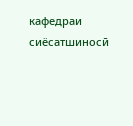кафедраи сиёсатшиносӣ